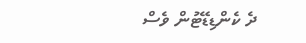ދެ ކެންޑިޑޭޓުން ވެސް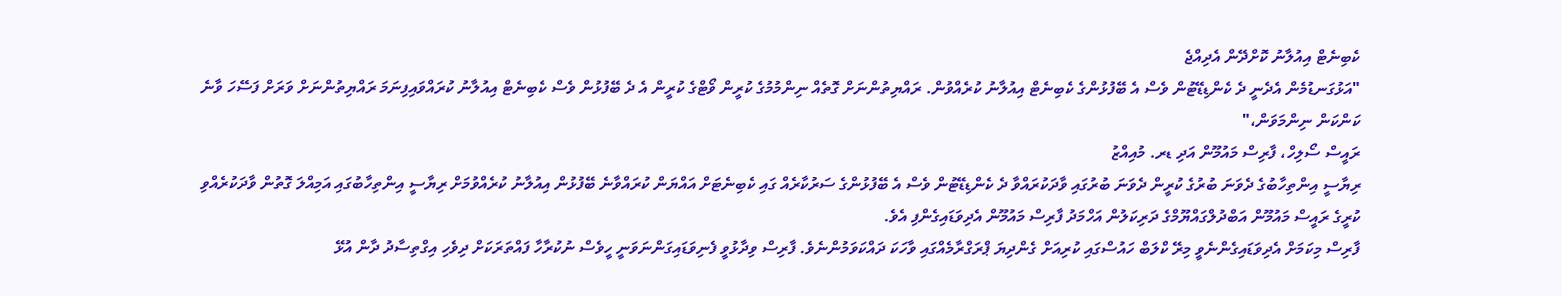ކެބިނެޓް އިއުލާނު ކޮށްދޭން އެދިއްޖެ
"އަޅުގަނޑުމެން އެދެނީ ދެ ކެންޑިޑޭޓުން ވެސް އެ ބޭފުޅުންގެ ކެބިނެޓް އިއުލާނު ކުރެއްވުން. ރައްޔިތުންނަށް ގޮތެއް ނިންމުމުގެ ކުރީން ވޯޓްގެ ކުރީން އެ ދެ ބޭފުޅުން ވެސް ކެބިނެޓް އިއުލާނު ކުރައްވައިފިނަމަ ރައްޔިތުންނަށް ވަރަށް ފަސޭހަ ވާނެ ކަންކަން ނިންމަވަން،"
ރައީސް ސޯލިހް، ފާރިސް މައުމޫން އަދި ޑރ. މުއިއްޒު
ރިޔާސީ އިންތިހާބުގެ ދެވަނަ ބުރުގެ ކުރީން ދެވަނަ ބުރުގައި ވާދަކުރައްވާ ދެ ކެންޑިޑޭޓުން ވެސް އެ ބޭފުޅުންގެ ސަރުކާރެއް ގައި ކެބިނެޓަށް އައްޔަން ކުރައްވާނެ ބޭފުޅުން އިއުލާނު ކުރެއްވުމަށް ރިޔާސީ އިންތިހާބުގައި އަމިއްލަ ގޮތުން ވާދަކުރެއްވި ކުރީގެ ރައީސް މައުމޫން އަބްދުލްގައްޔޫމްގެ ދަރިކަލުން އަހްމަދު ފާރިސް މައުމޫން އެދިވަޑައިގެންފި އެވެ.
ފާރިސް މިކަމަށް އެދިވަޑައިގެންނެވީ މިރޭ ކްލަބް ހައުސްގައި ކުރިއަށް ގެންދިޔަ ޕްރަގްރާމެއްގައި ވާހަކަ ދައްކަވަމުންނެވެ. ފާރިސް ވިދާޅުވީ ފެނިވަޑައިގަންނަވަނީ ހީވެސް ނުކުރާހާ ފައްތަރަކަށް ދިވެހި އިގްތިސާދު ދާން އުޅޭ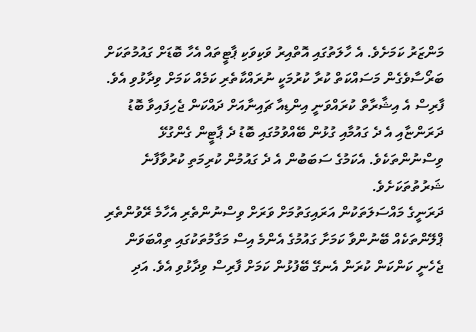މަންޒަރު ކަމަށެވެ. އެ ހާލަތުގައި އޮތްއިރު ވަކިވަކި ޕާޓީތައް އެހާ ބޮޑަށް ގައުމުތަކަށް ބަރޯސާވެގެން މަސައްކަތް ކުރާ ކުރުމަކީ ނުރައްކާތެރި ކަމެއް ކަމަށް ވިދާޅުވި އެވެ.
ފާރިސް އެ އިޝާރާތް ކުރައްވަނީ އިންޑިއާ ޗައިނާއަށް ދައްކަން ޖެހިފައިވާ ބޮޑު ދަރަންޏާއި އެ ދެ ގައުމާއި ގުޅުން ބޭއްވުމުގައި ބޮޑު ދެ ޕާޓީން ގެންގުޅޭ ވިސްނުންތަކެވެ. އެކަމުގެ ސަބަބުން އެ ދެ ގައުމުން ކުރިމަތި ކުރުވާފާނެ ޝަރުތުތަކަށެވެ.
ދަރަނީގެ މައްސަލަތަކުން އަރައިގަތުމަށް ވަރަށް ވިސްނުންތެރި އެހާމެ ރޭވުންތެރި ޕްލޭންތަކެއް ބޭނުންވާ ކަމަށާ ގައުމުގެ އެންމެ އިސް މަގާމުތަކުގައި ތިއްބަވަން ޖެހެނީ ކަންކަން ކުރަން އެނގޭ ބޭފުޅުން ކަމަށް ފާރިސް ވިދާޅުވި އެވެ. އަދި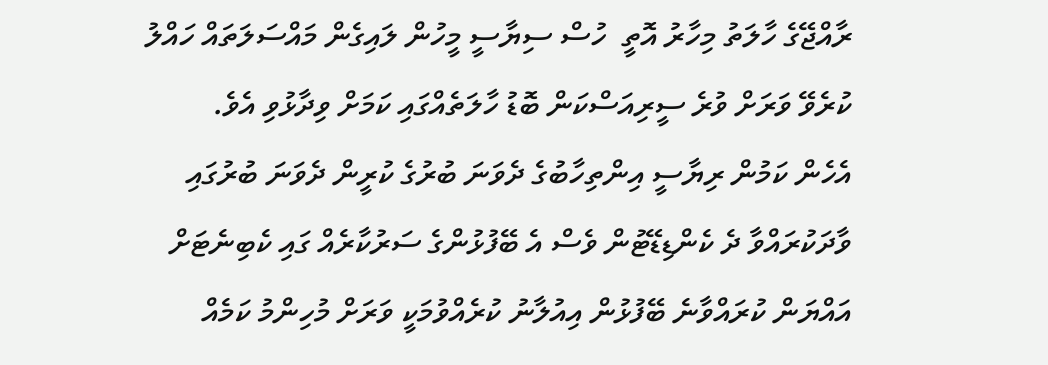ރާއްޖޭގެ ހާލަތު މިހާރު އޮތީ  ހުސް ސިޔާސީ މީހުން ލައިގެން މައްސަލަތައް ހައްލު ކުރެވޭ ވަރަށް ވުރެ ސީރިއަސްކަން ބޮޑު ހާލަތެއްގައި ކަމަށް ވިދާޅުވި އެވެ.
އެހެން ކަމުން ރިޔާސީ އިންތިހާބުގެ ދެވަނަ ބުރުގެ ކުރީން ދެވަނަ ބުރުގައި ވާދަކުރައްވާ ދެ ކެންޑިޑޭޓުން ވެސް އެ ބޭފުޅުންގެ ސަރުކާރެއް ގައި ކެބިނެޓަށް އައްޔަން ކުރައްވާނެ ބޭފުޅުން އިއުލާނު ކުރެއްވުމަކީ ވަރަށް މުހިންމު ކަމެއް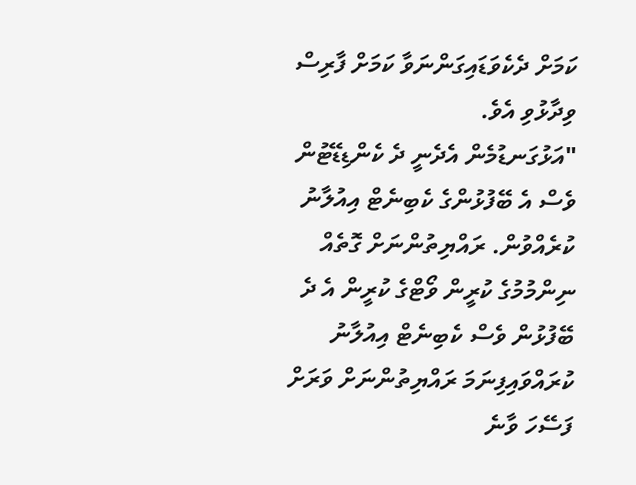ކަމަށް ދެކެވަޑައިގަންނަވާ ކަމަށް ފާރިސް ވިދާޅުވި އެވެ.
"އަޅުގަނޑުމެން އެދެނީ ދެ ކެންޑިޑޭޓުން ވެސް އެ ބޭފުޅުންގެ ކެބިނެޓް އިއުލާނު ކުރެއްވުން. ރައްޔިތުންނަށް ގޮތެއް ނިންމުމުގެ ކުރީން ވޯޓްގެ ކުރީން އެ ދެ ބޭފުޅުން ވެސް ކެބިނެޓް އިއުލާނު ކުރައްވައިފިނަމަ ރައްޔިތުންނަށް ވަރަށް ފަސޭހަ ވާނެ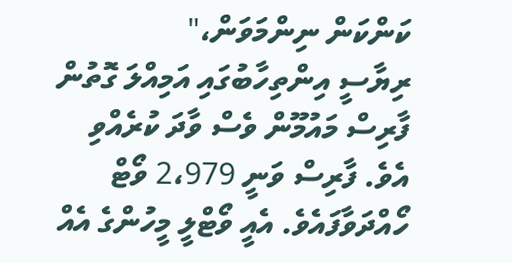ކަންކަން ނިންމަވަން،"
ރިޔާސީ އިންތިހާބުގައި އަމިއްލަ ގޮތުން ފާރިސް މައުމޫން ވެސް ވާދަ ކުރެއްވި އެވެ. ފާރިސް ވަނީ 2،979 ވޯޓް ހޯއްދަވާފައެވެ. އެއީ ވޯޓްލީ މީހުންގެ އެއް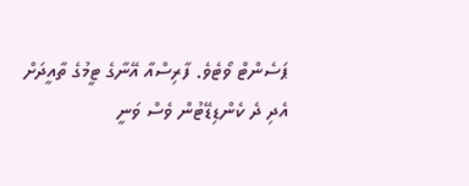ޕަސެންޓް ވޯޓެވެ. ފާރިސްއާ އޭނާގެ ޓީމުގެ ތާއީދަށް އެދި ދެ ކެންޑިޑޭޓުން ވެސް ވަނީ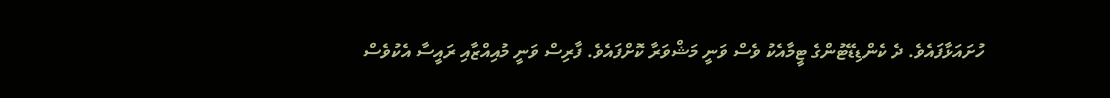ހުށައަޅާފައެވެ. ދެ ކެންޑިޑޭޓުންގެ ޓީމާއެކު ވެސް ވަނީ މަޝްވަރާ ކޮށްފައެވެ. ފާރިސް ވަނީ މުއިއްޒާއި ރައީސާ އެކުވެސް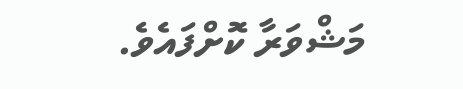މަޝްވަރާ ކޮށްފައެވެ.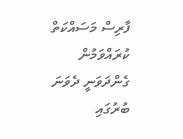ފާރިސް މަސައްކަތް ކުރައްވަމުން ގެންދަވަނީ ދެވަނަ ބުރުގައި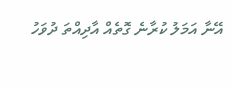އޭނާ އަމަލު ކުރާނެ ގޮތެއް އާދިއްތަ ދުވަހު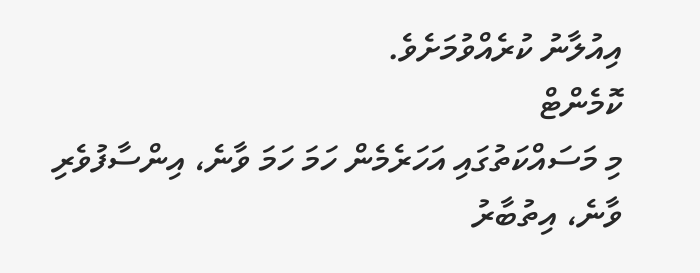އިއުލާނު ކުރެއްވުމަށެވެ.
ކޮމެންޓް
މި މަސައްކަތުގައި އަހަރެމެން ހަމަ ހަމަ ވާނެ، އިންސާފުވެރި ވާނެ، އިތުބާރު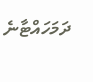ދަމަހައްޓާނެ